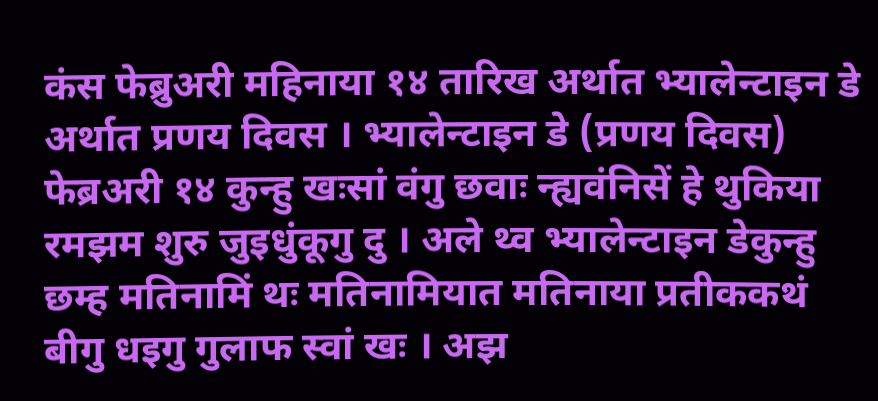कंस फेब्रुअरी महिनाया १४ तारिख अर्थात भ्यालेन्टाइन डे अर्थात प्रणय दिवस । भ्यालेन्टाइन डे (प्रणय दिवस) फेब्रअरी १४ कुन्हु खःसां वंगु छवाः न्ह्यवंनिसें हे थुकिया रमझम शुरु जुइधुंकूगु दु । अले थ्व भ्यालेन्टाइन डेकुन्हु छम्ह मतिनामिं थः मतिनामियात मतिनाया प्रतीककथं बीगु धइगु गुलाफ स्वां खः । अझ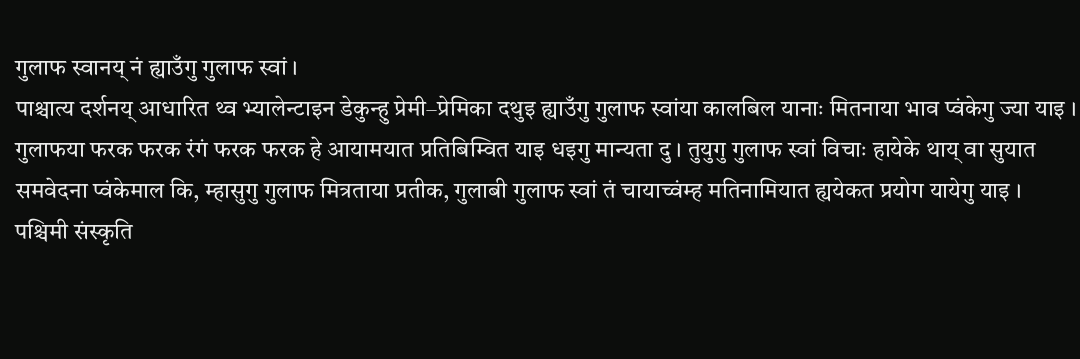गुलाफ स्वानय् नं ह्याउँगु गुलाफ स्वां ।
पाश्चात्य दर्शनय् आधारित थ्व भ्यालेन्टाइन डेकुन्हु प्रेमी–प्रेमिका दथुइ ह्याउँगु गुलाफ स्वांया कालबिल यानाः मितनाया भाव प्वंकेगु ज्या याइ । गुलाफया फरक फरक रंगं फरक फरक हे आयामयात प्रतिबिम्वित याइ धइगु मान्यता दु । तुयुगु गुलाफ स्वां विचाः हायेके थाय् वा सुयात समवेदना प्वंकेमाल कि, म्हासुगु गुलाफ मित्रताया प्रतीक, गुलाबी गुलाफ स्वां तं चायाच्वंम्ह मतिनामियात ह्ययेकत प्रयोग यायेगु याइ ।
पश्चिमी संस्कृति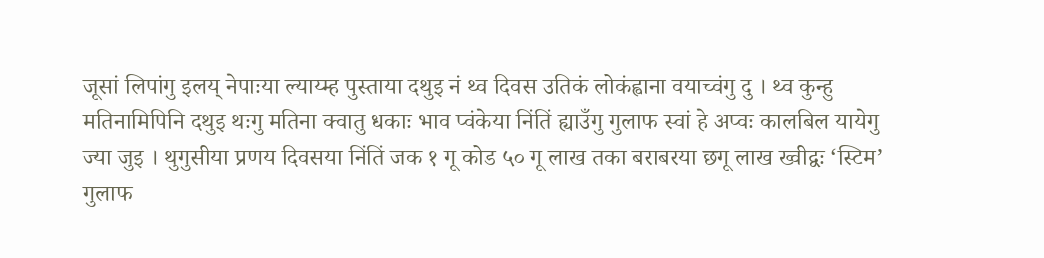जूसां लिपांगु इलय् नेपाःया ल्याय्म्ह पुस्ताया दथुइ नं थ्व दिवस उतिकं लोकंह्वाना वयाच्वंगु दु । थ्व कुन्हु मतिनामिपिनि दथुइ थःगु मतिना क्वातु धकाः भाव प्वंकेया निंतिं ह्याउँगु गुलाफ स्वां हे अप्वः कालबिल यायेगु ज्या जुइ । थुगुसीया प्रणय दिवसया निंतिं जक १ गू कोड ५० गू लाख तका बराबरया छगू लाख ख्वीद्वः ‘स्टिम’ गुलाफ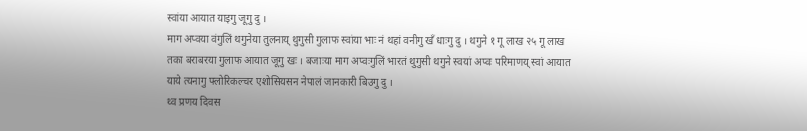स्वांया आयात याइगु जूगु दु ।
माग अप्वया वंगुलिं थगुनेया तुलनाय् थुगुसी गुलाफ स्वांया भाः नं थहां वनीगु खँ धाःगु दु । थगुने १ गू लाख २५ गू लाख तका बराबरया गुलाफ आयात जूगु खः । बजाःया माग अप्वःगुलिं भारतं थुगुसी थगुने स्वयां अप्वः परिमाणय् स्वां आयात याये त्यनागु फ्लोरिकल्चर एशोसियसन नेपालं जानकारी बिउगु दु ।
थ्व प्रणय दिवस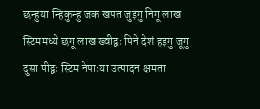छन्हुया न्हिकुन्हु जक खपत जुइगु निगू लाख स्टिममध्ये छगू लाख ख्वीद्वः पिने देशं हइगु जूगु दुसा पीद्वः स्टिम नेपाःया उत्पादन क्षमता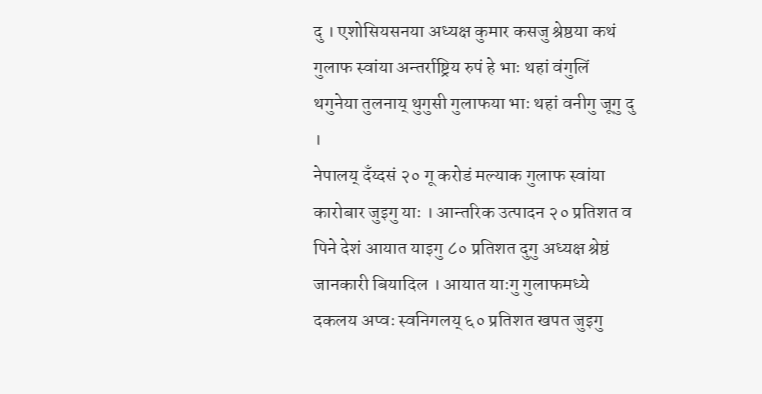दु । एशोसियसनया अध्यक्ष कुमार कसजु श्रेष्ठया कथं गुलाफ स्वांया अन्तर्राष्ट्रिय रुपं हे भाः थहां वंगुलिं थगुनेया तुलनाय् थुगुसी गुलाफया भाः थहां वनीगु जूगु दु ।
नेपालय् दँय्दसं २० गू करोडं मल्याक गुलाफ स्वांया कारोबार जुइगु याः । आन्तरिक उत्पादन २० प्रतिशत व पिने देशं आयात याइगु ८० प्रतिशत दुगु अध्यक्ष श्रेष्ठं जानकारी बियादिल । आयात याःगु गुलाफमध्ये दकलय अप्वः स्वनिगलय् ६० प्रतिशत खपत जुइगु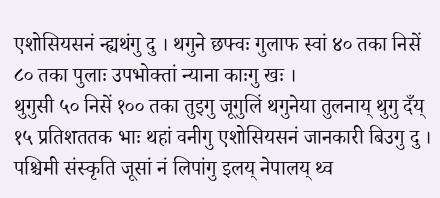एशोसियसनं न्ह्यथंगु दु । थगुने छफ्वः गुलाफ स्वां ४० तका निसें ८० तका पुलाः उपभोक्तां न्याना काःगु खः ।
थुगुसी ५० निसें १०० तका तुइगु जूगुलिं थगुनेया तुलनाय् थुगु दँय् १५ प्रतिशततक भाः थहां वनीगु एशोसियसनं जानकारी बिउगु दु । पश्चिमी संस्कृति जूसां नं लिपांगु इलय् नेपालय् थ्व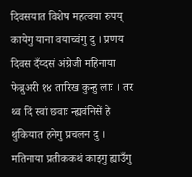दिवसयात विशेष महत्वया रुपय् कायेगु याना वयाच्वंगु दु । प्रणय दिवस दँय्दसं अंग्रेजी महिनाया फेब्रुअरी १४ तारिख कुन्हु लाः । तर थ्व दिं स्वां छवाः न्ह्यवंनिसें हे थुकियात हनेगु प्रचलन दु ।
मतिनाया प्रतीककथं काइगु ह्याउँगु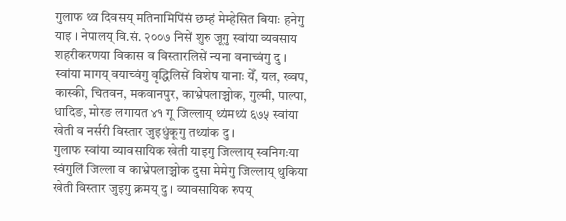गुलाफ थ्व दिवसय् मतिनामिपिंसं छम्हं मेम्हेसित बियाः हनेगु याइ । नेपालय् वि.सं. २००७ निसें शुरु जूगु स्वांया व्यवसाय शहरीकरणया विकास व विस्तारलिसें न्यना वनाच्वंगु दु । स्वांया मागय् वयाच्वंगु वृद्धिलिसें विशेष यानाः येँ, यल, ख्वप, कास्की, चितवन, मकवानपुर, काभ्रेपलाञ्चोक, गुल्मी, पाल्पा, धादिङ, मोरङ लगायत ४१ गू जिल्लाय् थ्यंमथ्यं ६७५ स्वांया खेती व नर्सरी विस्तार जुइधुंकूगु तथ्यांक दु ।
गुलाफ स्वांया व्यावसायिक खेती याइगु जिल्लाय् स्वनिगःया स्वंगुलिं जिल्ला व काभ्रेपलाञ्चोक दुसा मेमेगु जिल्लाय् थुकिया खेती विस्तार जुइगु क्रमय् दु । व्यावसायिक रुपय्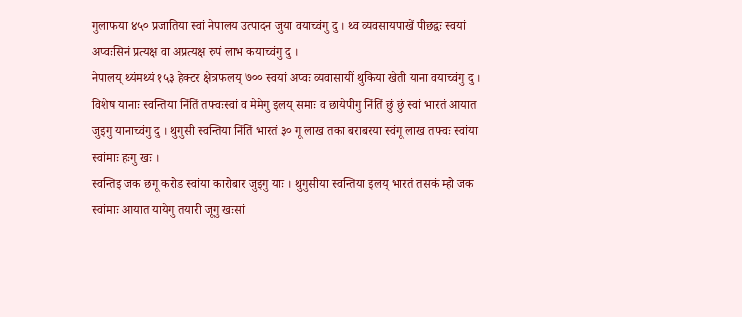गुलाफया ४५० प्रजातिया स्वां नेपालय उत्पादन जुया वयाच्वंगु दु । थ्व व्यवसायपाखें पीछद्वः स्वयां अप्वःसिनं प्रत्यक्ष वा अप्रत्यक्ष रुपं लाभ कयाच्वंगु दु ।
नेपालय् थ्यंमथ्यं १५३ हेक्टर क्षेत्रफलय् ७०० स्वयां अप्वः व्यवासायीं थुकिया खेती याना वयाच्वंगु दु । विशेष यानाः स्वन्तिया निंतिं तफ्वःस्वां व मेमेगु इलय् समाः व छायेपीगु निंतिं छुं छुं स्वां भारतं आयात जुइगु यानाच्वंगु दु । थुगुसी स्वन्तिया निंतिं भारतं ३० गू लाख तका बराबरया स्वंगू लाख तफ्वः स्वांया स्वांमाः हःगु खः ।
स्वन्तिइ जक छगू करोड स्वांया कारोबार जुइगु याः । थुगुसीया स्वन्तिया इलय् भारतं तसकं म्हो जक स्वांमाः आयात यायेगु तयारी जूगु खःसां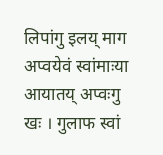लिपांगु इलय् माग अप्वयेवं स्वांमाःया आयातय् अप्वःगु खः । गुलाफ स्वां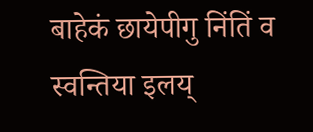बाहेकं छायेपीगु निंतिं व स्वन्तिया इलय्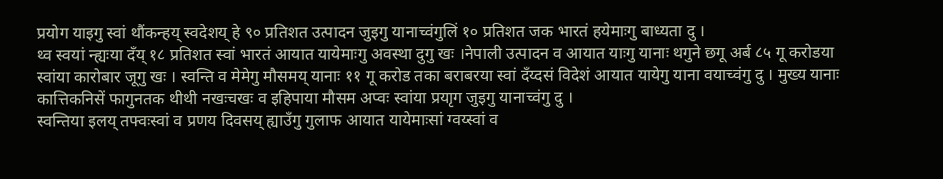प्रयोग याइगु स्वां थौंकन्हय् स्वदेशय् हे ९० प्रतिशत उत्पादन जुइगु यानाच्वंगुलिं १० प्रतिशत जक भारतं हयेमाःगु बाध्यता दु ।
थ्व स्वयां न्ह्यःया दँय् १८ प्रतिशत स्वां भारतं आयात यायेमाःगु अवस्था दुगु खः ।नेपाली उत्पादन व आयात याःगु यानाः थगुने छगू अर्ब ८५ गू करोडया स्वांया कारोबार जूगु खः । स्वन्ति व मेमेगु मौसमय् यानाः ११ गू करोड तका बराबरया स्वां दँय्दसं विदेशं आयात यायेगु याना वयाच्वंगु दु । मुख्य यानाः कात्तिकनिसें फागुनतक थीथी नखःचखः व इहिपाया मौसम अप्वः स्वांया प्रयाृग जुइगु यानाच्वंगु दु ।
स्वन्तिया इलय् तफ्वःस्वां व प्रणय दिवसय् ह्याउँगु गुलाफ आयात यायेमाःसां ग्वय्स्वां व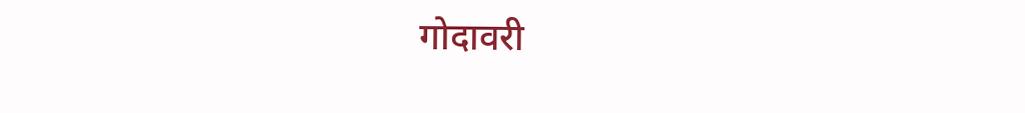गोदावरी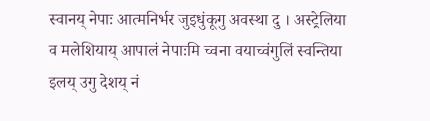स्वानय् नेपाः आत्मनिर्भर जुइधुंकूगु अवस्था दु । अस्ट्रेलिया व मलेशियाय् आपालं नेपाःमि च्वना वयाच्वंगुलिं स्वन्तिया इलय् उगु देशय् नं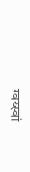ग्वय्स्वां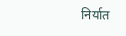निर्यात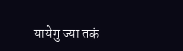यायेगु ज्या तकं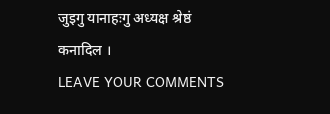जुइगु यानाहःगु अध्यक्ष श्रेष्ठं कनादिल ।
LEAVE YOUR COMMENTS